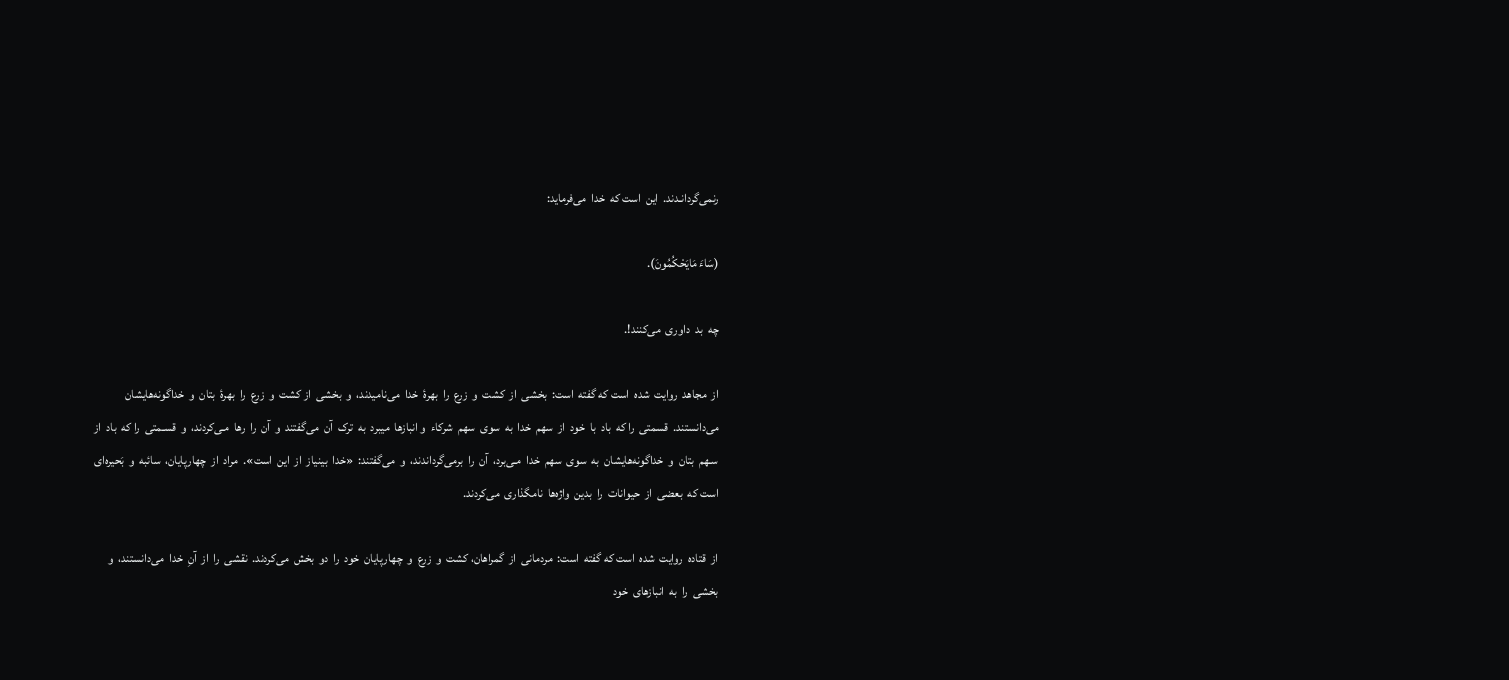رنمی‌گردانـدند.  این  است‌ که  خدا  می‌فرماید:

(سَاءَ مَايَحْكُمُونَ).

چه  بد  داوری  می‌کنند!.

از  مجاهد  روایت  شده  است‌ که ‌گفته  است‌:  بخشی  از  کشت  و  زرع  را  بهرۀ  خدا  می‌نامیدند،  و  بخشی  از کشت  و  زرع  را  بهرۀ  بتان  و  خداگونه‌هایشان  می‌دانستند.  قسمتی  را که  باد  با  خود  از  سهم  خدا  به  سوی  سهم  شرکاء  و انبازها  میبرد  به  ترک  آن  می‌گفتند  و  آن  را  رها  مـی‌کردند،  و  قسـمتی  را که  باد  از  سـهم  بتان  و  خداگونه‌هایشان  به  سوی  سهم  خدا  مـی‌برد،  آن  را  برمی‌گرداندند،  و  می‌گفتند:  «خدا  بینیاز  ا‌ز  ا‌ین  است‌».  مراد  از  چهارپایان‌،  سائبه  و  بَحیره‌ای  است‌ که  بعضی  از  حیوانات  را  بدین  واژه‌ها  نامگذاری  می‌کردند.

از  قتاده  روایت  شده  است‌ که‌ گفته  است‌:  مردمانی  از  گمراهان‌، ‌کشت  و  زرع  و  چهارپایان  خود  را  دو  بخش  می‌کردند.  نقشی  را  از  آنِ  خدا  می‌دانستند،  و  بخشی  را  به  انبازهای  خود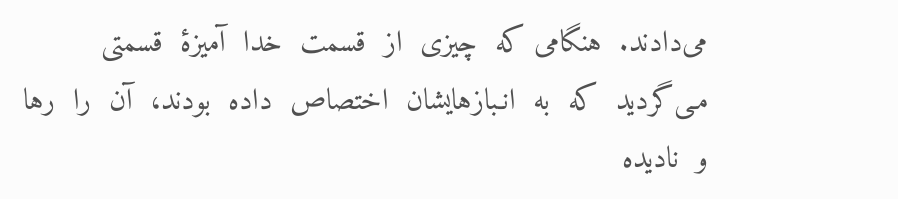می‌دادند.  هنگامی‌ که  چیزی  از  قسمت  خدا  آمیزۀ  قسمتی  مـی‌گردید  که  به  انـبازهایشان  اختصاص  داده  بودند،  آن  را  رها  و  نادیده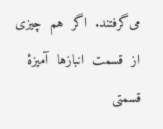می‌گرفتند.  اگر  هم  چیزی  از  قسمت  انبازها  آمیزۀ  قسمتی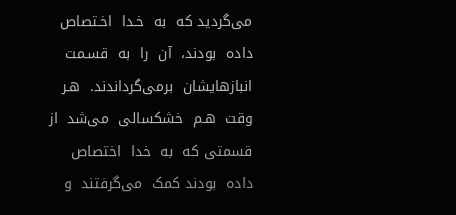می‌گردید که  به  خـدا  اخـتصاص  داده  بودند،  آن  را  به  قسـمت  انبازهایشان  برمی‌گرداندند.  هـر  وقت  هـم  خشکسالی  می‌شد  از  قسمتی ‌که  به  خدا  اختصاص  داده  بودند کمک  می‌گرفتند  و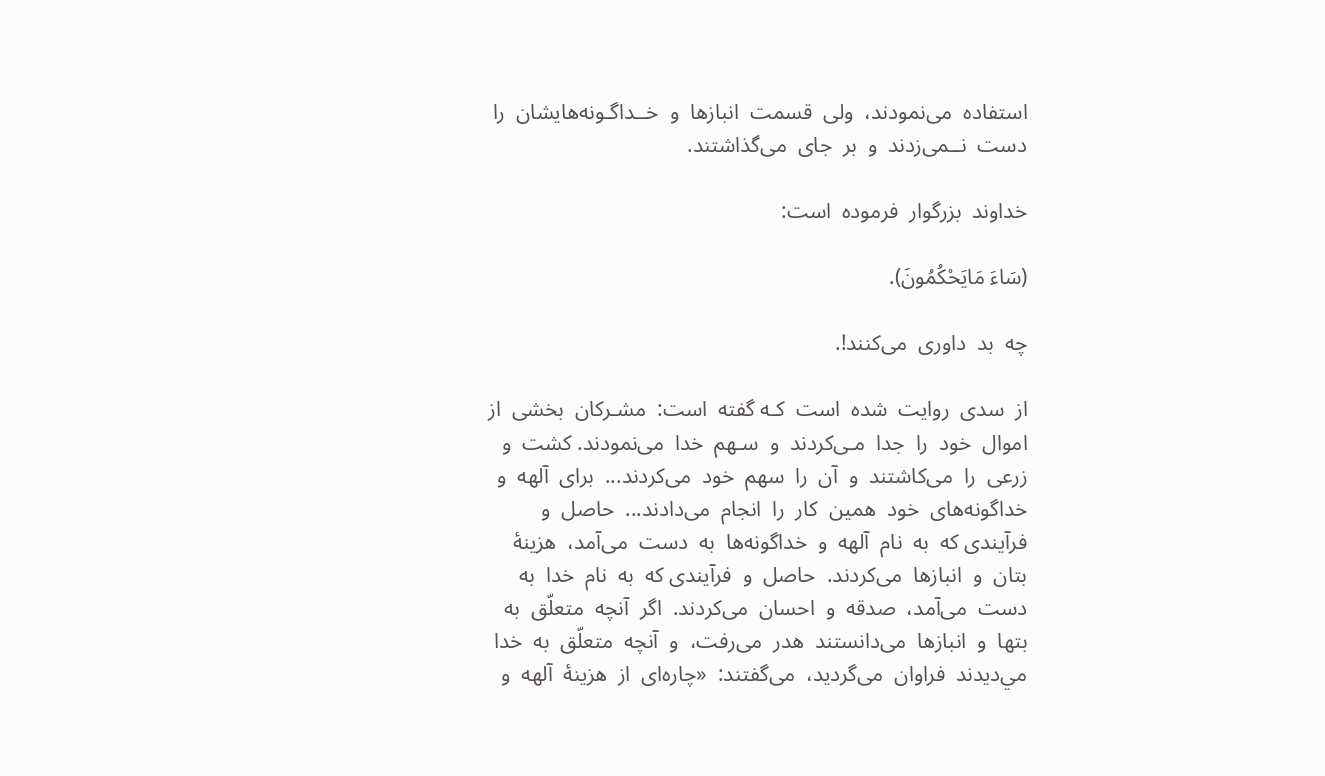استفاده  می‌نمودند،  ولی  قسمت  انبازها  و  خــداگـونه‌هایشان  را  دست  نــمی‌زدند  و  بر  جای  می‌گذاشتند.

خداوند  بزرگوار  فرموده  است‌:

(سَاءَ مَايَحْكُمُونَ).

چه  بد  داوری  می‌کنند!.

از  سدی  روایت  شده  است  کـه‌ گفته  است‌:  مشـرکان  بخشی  از  اموال  خود  را  جدا  مـی‌کردند  و  سـهم  خدا  می‌نمودند. کشت  و  زرعی  را  می‌کاشتند  و  آن  را  سهم  خود  می‌کردند...  برای  آلهه  و  خداگونه‌های  خود  همین  کار  را  انجام  می‌دادند...  حاصل  و  فرآیندی ‌که  به  نام  آلهه  و  خداگونه‌ها  به  دست  می‌آمد،  هزینۀ  بتان  و  انبازها  می‌کردند.  حاصل  و  فرآیندی‌ که  به  نام  خدا  به  دست  می‌آمد،  صدقه  و  احسان  می‌کردند.  اگر  آنچه  متعلّق  به  بتها  و  انبازها  می‌دانستند  هدر  می‌رفت‌،  و  آنچه  متعلّق  به  خدا  مي‌دیدند  فراوان  می‌گردید،  می‌گفتند:  «چاره‌ای  از  هزینۀ  آلهه  و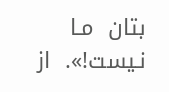بتان  مـا  نـیست‌!».  ا‌ز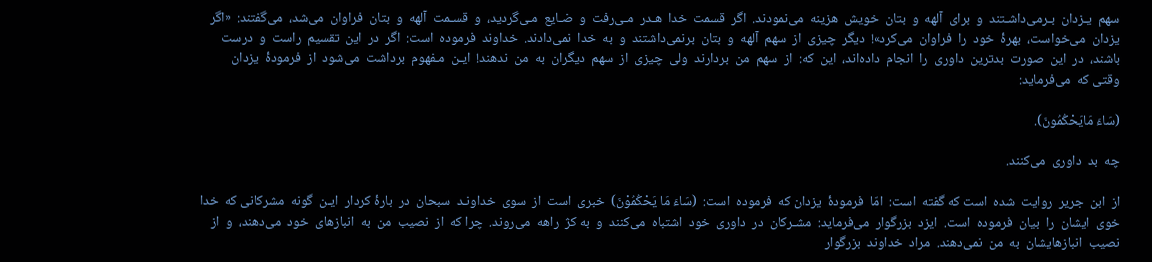سهم  یـزدان  بـرمی‌داشـتند  و  برای  آلهه  و  بتان  خویش  هزینه  می‌نمودند.  اگر  قسمت  خدا  هـدر  مـی‌رفت  و  ضـایع  مـی‌گردید،  و  قسـمت  آلهه  و  بتان  فراوان  می‌شد،  می‌گفتند:  «اگر  یزدان  می‌خواست‌،  بهرۀ  خود  را  فراوان  می‌کرد»!  دیگر  چیزی  از  سهم  آلهه  و  بتان  برنمی‌داشتند  و  به  خدا  نمی‌دادند.  خداوند  فرموده  است‌:  اگر  در  این  تقسیم  راست  و  درست  باشند،  در  این  صورت  بدترین  داوری  را  انجام  داده‌اند،  این  که‌:  از  سهم  من  بردارند  ولی  چیزی  از  سهم  دیگران  به  من  ندهند!  ایـن  مـفهوم  برداشت  می‌شود  از  فرمودۀ  یزدان  وقتی ‌که  می‌فرماید:

(سَاءَ مَايَحْكُمُونَ).

چه  بد  داوری  می‌کنند.

از  ابن  جریر  روایت  شده  است ‌که ‌گفته  است‌:  امّا  فرمودۀ  یزدان‌ که  فرموده  است‌:  (سَاءَ ‌مَا يَحْكُمُوْنَ)  خبری  است  از  سوی  خداونـد  سبحان  در  بارۀ کردار  ایـن  گونه  مشرکانی ‌که  خدا  خوی  ایشان  را  بيان  فرموده  است‌.  ایزد  بزرگوار  می‌فرماید:  مشـرکان  در  داوری  خود  اشتباه  می‌کنند  و  به ‌کژ  راهه  می‌روند.  چرا که  از  نصیب  من  به  انبازهای  خود  می‌دهند،  و  از  نصیب  انبازهایشان  به  من  نمی‌دهند.  مراد  خداوند  بزرگوار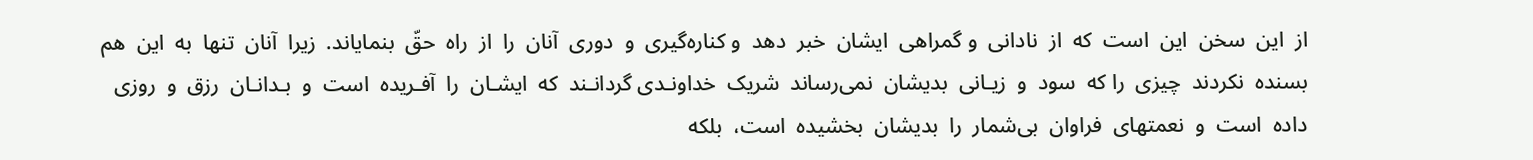از  این  سخن  اين  است  که  از  نادانی  و گمراهی  ایشان  خبر  دهد  و کناره‌گیری  و  دوری  آنان  را  از  راه  حقّ  بنمایاند.  زیرا  آنان  تنها  به  این  هم  بسنده  نکردند  چیزی  را که  سود  و  زیـانی  بدیشان  نمی‌رساند  شریک  خداونـدی‌ گردانـند  که  ایشـان  را  آفـریده  است  و  بـدانـان  رزق  و  روزی  داده  است  و  نعمتهای  فراوان  بی‌شمار  را  بدیشان  بخشیده  است‌،  بلکه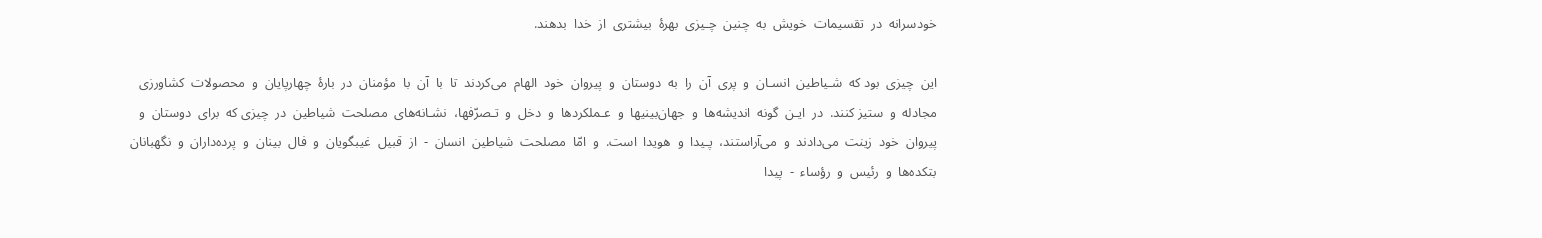خودسرانه  در  تقسیمات  خویش  به  چنین  چـیزی  بهرۀ  بیشتری  از  خدا  بدهند.

این  چیزی  بود که  شـیاطین  انسـان  و  پری  آن  را  به  دوستان  و  پیروان  خود  الهام  می‌کردند  تا  با  آن  با  مؤمنان  در  بارۀ  چهارپایان  و  محصولات  کشاورزی  مجادله  و  ستیز کنند.  در  ایـن  گونه  اندیشه‌ها  و  جهان‌بینیها  و  عـملکردها  و  دخل  و  تـصرّفها،  نشـانه‌های  مصلحت  شیاطین  در  چیزی‌ که  برای  دوستان  و  پیروان  خود  زینت  می‌دادند  و  می‌آراستند،  پـیدا  و  هویدا  است‌.  و  امّا  مصلحت  شیاطین  انسان  -  از  قبیل  غیبگویان  و  فال  بینان  و  پرده‌داران  و  نگهبانان  بتکده‌ها  و  رئیس  و  رؤساء  -  پیدا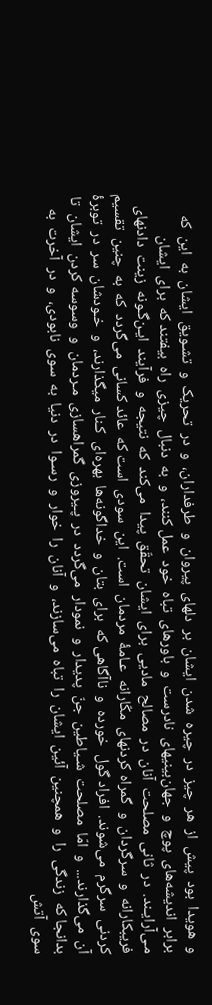و  هویدا  بود  پیش  از  هر  چیز  در  چیره  شدن  ایشان  بر  دلهای  پیروان  و  طرفداران‌،  و  در  تحریک  و  تشـویق  ایشان  به  این  که  برابر  اندیشه‌های  پوچ  و  جهان‌بينیهای  نادرست  و  باورهای  تباه  خود  عمل ‌کنند،  و  به  دنبال  چیزی  راه  بیفتند که  برای  ایشان  مـی‌آرایـند.  در  ثانی  مصلحت  آنان  در  مصالح  مادیی  برای  ایشان  تحقّق  پیدا  می‌کند  که  نتیجه  و  فرآیند  ایـن‌گـونه  زینت  دادنهای فریبکارانه  و  سرگردان  و  گمراه ‌کردنهای  مکّارانه  عـامۀ  مردمان  است‌.  این  سودی  است‌ که  عائد کسانی  می‌گر‌دد  که  به  چنین  تقسیم‌ کردنی  سرگرم  می‌شوند.  افراد گول  خورده  و  ناآگاهی‌ که  برای  بتان  و  خداگونه‌ها  بهره‌ای  کـنار  میگذارند،  و  خـودشان  سر  در  توبرۀ  آن  می‌گذارند...  و  امّا  مصلحت  شـیاطین  جنّ  پدیدار  و  نمودار  می‌گردد  در  پـیروزی  گمراهسازی  مـردمان  و  وسوسه ‌کردن  ایشان  تا  بدانجا که  زندگی  را  و  همچنین  آئین  ایشان  را  تباه  می‌سازند،  و  آنان  را  خوار  و  رسـوا  در  دنیا  به  سوی  نابودی،  و  در  آخرت  به  سوی  آتش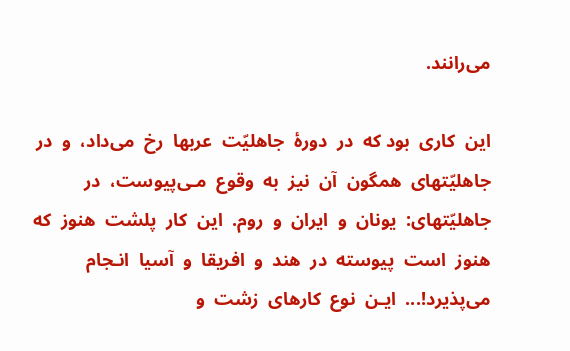می‌رانند.

این  کاری  بود که  در  دورۀ  جاهلیّت  عربها  رخ  می‌داد،  و  در  جاهلیّتها‌ی  همگو‌ن  آن  نیز  به  وقوع  مـی‌پیوست‌،  در  جاهلیّتهای‌:  یونان  و  ایران  و  روم‌.  این  کار  پلشت  هنوز  که  هنوز  است  پیوسته  در  هند  و  افریقا  و  آسیا  انـجام  می‌پذیرد!...  ایـن  نوع  کارهای  زشت  و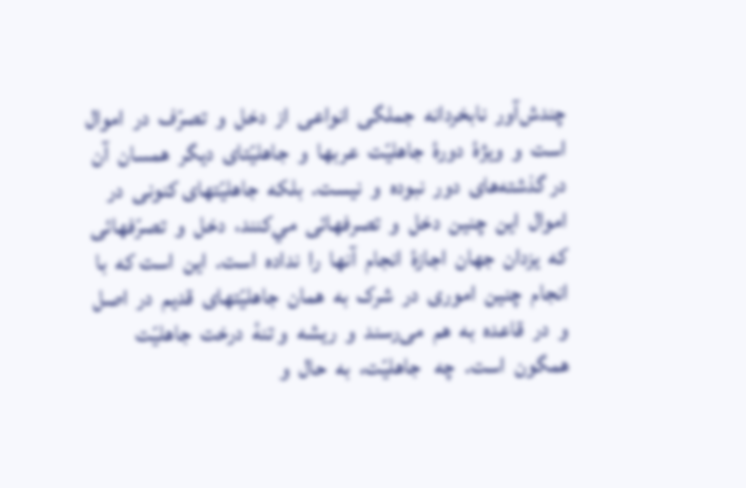چندش‌آور  نابخردانه  جملگی  انواعی  از  دخل  و  تصرّف  در  اموال  است  و  ویژۀ  دورۀ  جاهلیّت  عربها  و  جاهليّتای  دیگر  همسان  آن  در گذشته‌های  دور  نبوده  و  نیست‌.  بلکه  جاهلیّتهای‌ کنونی  در  اموال  این  چنین  دخل  و  تصرفهائی  مي‌کنند،  دخل  و  تصرّفهائی  که  یزدان  جهان  اجازۀ  انجام  آنها  را  نداده  است‌.  این  است‌ که  با  انجام  چنین  اموری  در  شرک  به  همان  جاهلیّتهای  قدیم  در  اصل  و  در  قاعده  به  هم  می‌رسند  و  ریشه  و تنۀ  درخت  جاهلیّت  همگون  است‌.  چه   جاهلیّت‌،  به  حال  و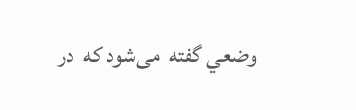وضعي ‌گفته  می‌شود که  در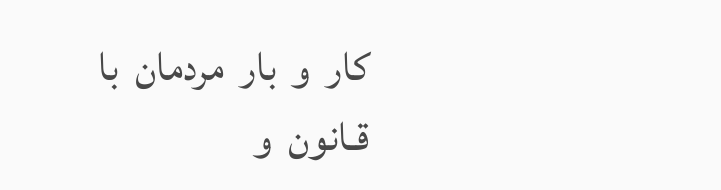کار  و  بار  مردمان  با  قـانون  و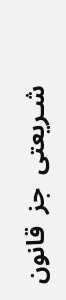شـریعتی  جز  قانون